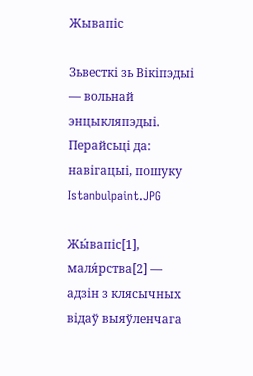Жывапіс

Зьвесткі зь Вікіпэдыі — вольнай энцыкляпэдыі.
Перайсьці да: навігацыі, пошуку
Istanbulpaint.JPG

Жы́вапіс[1], маля́рства[2] — адзін з клясычных відаў выяўленчага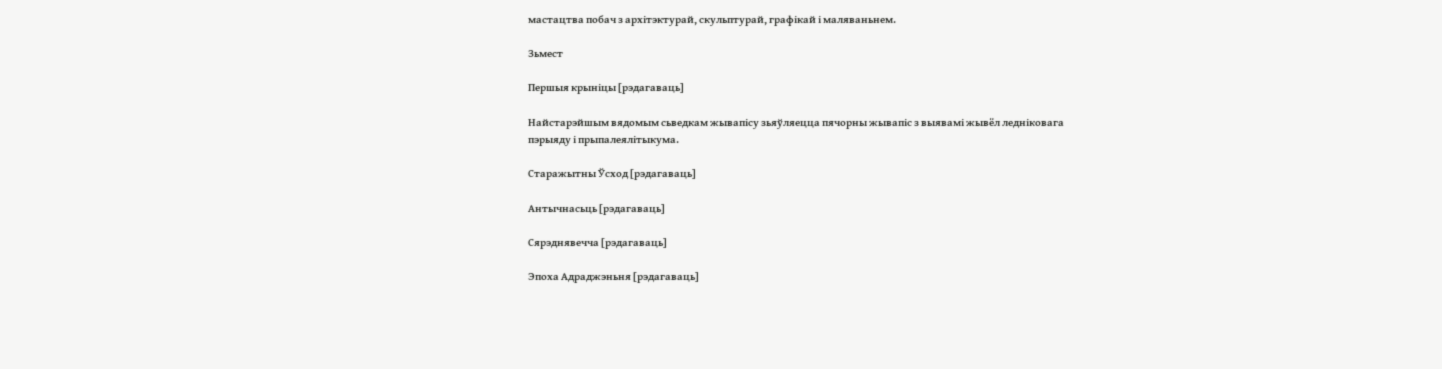мастацтва побач з архітэктурай, скульптурай, графікай і маляваньнем.

Зьмест

Першыя крыніцы [рэдагаваць]

Найстарэйшым вядомым сьведкам жывапісу зьяўляецца пячорны жывапіс з выявамі жывёл ледніковага пэрыяду і прыпалеялітыкума.

Cтаражытны Ўсход [рэдагаваць]

Антычнасьць [рэдагаваць]

Сярэднявечча [рэдагаваць]

Эпоха Адраджэньня [рэдагаваць]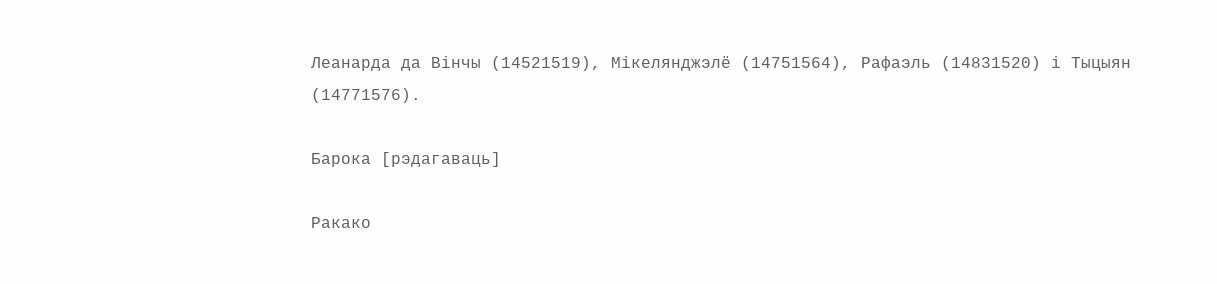Леанарда да Вінчы (14521519), Мікелянджэлё (14751564), Рафаэль (14831520) і Тыцыян (14771576).

Барока [рэдагаваць]

Ракако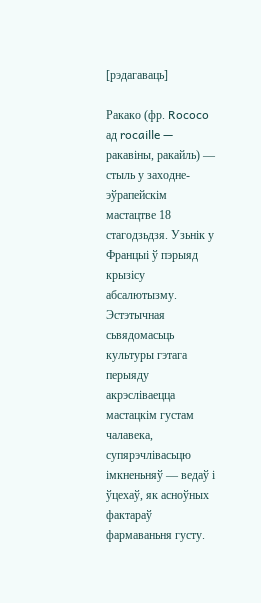[рэдагаваць]

Ракако (фр. Rococo ад rocaille — ракавіны, ракайль) — стыль у заходне-эўрапейскім мастацтве 18 стагодзьдзя. Узьнік у Францыі ў пэрыяд крызісу абсалютызму. Эстэтычная сьвядомасьць культуры гэтага перыяду акрэсліваецца мастацкім густам чалавека, супярэчлівасьцю імкненьняў — ведаў і ўцехаў, як асноўных фактараў фармаваньня густу.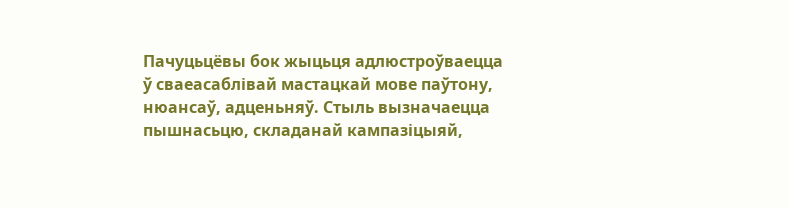Пачуцьцёвы бок жыцьця адлюстроўваецца ў сваеасаблівай мастацкай мове паўтону, нюансаў, адценьняў. Стыль вызначаецца пышнасьцю, складанай кампазіцыяй,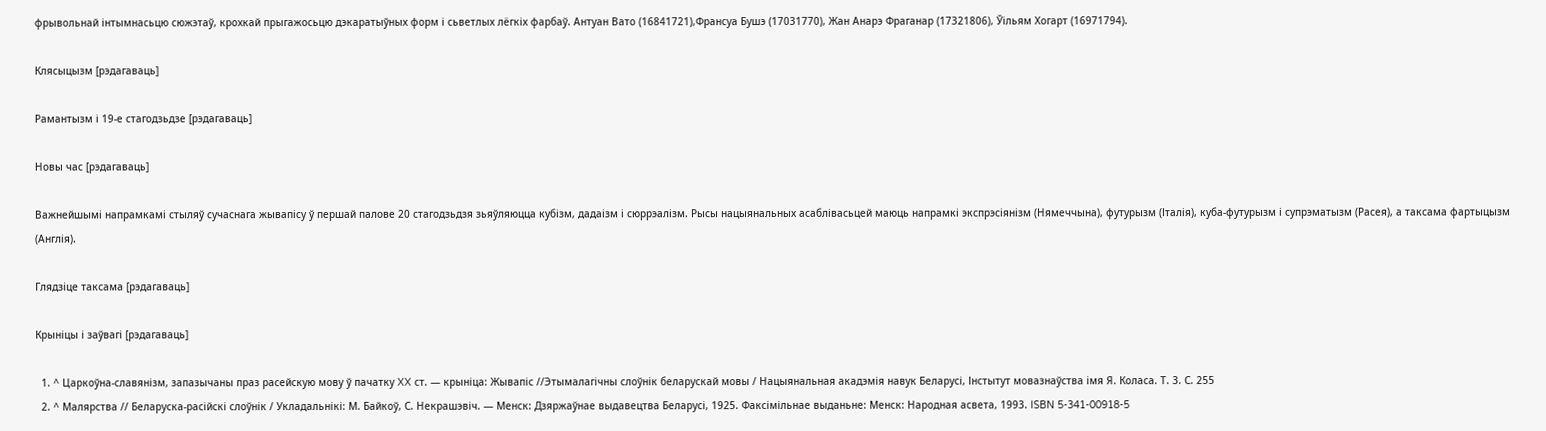фрывольнай інтымнасьцю сюжэтаў, крохкай прыгажосьцю дэкаратыўных форм і сьветлых лёгкіх фарбаў. Антуан Вато (16841721),Франсуа Бушэ (17031770), Жан Анарэ Фраганар (17321806), Ўільям Хогарт (16971794).

Клясыцызм [рэдагаваць]

Рамантызм і 19-е стагодзьдзе [рэдагаваць]

Новы час [рэдагаваць]

Важнейшымі напрамкамі стыляў сучаснага жывапісу ў першай палове 20 стагодзьдзя зьяўляюцца кубізм, дадаізм і сюррэалізм. Рысы нацыянальных асаблівасьцей маюць напрамкі экспрэсіянізм (Нямеччына), футурызм (Італія), куба-футурызм і супрэматызм (Расея), а таксама фартыцызм (Англія).

Глядзіце таксама [рэдагаваць]

Крыніцы і заўвагі [рэдагаваць]

  1. ^ Царкоўна-славянізм, запазычаны праз расейскую мову ў пачатку XX ст. — крыніца: Жывапіс //Этымалагічны слоўнік беларускай мовы / Нацыянальная акадэмія навук Беларусі, Інстытут мовазнаўства імя Я. Коласа. Т. 3. С. 255
  2. ^ Малярства // Беларуска-расійскі слоўнік / Укладальнікі: М. Байкоў, С. Некрашэвіч. — Менск: Дзяржаўнае выдавецтва Беларусі, 1925. Факсімільнае выданьне: Менск: Народная асвета, 1993. ISBN 5-341-00918-5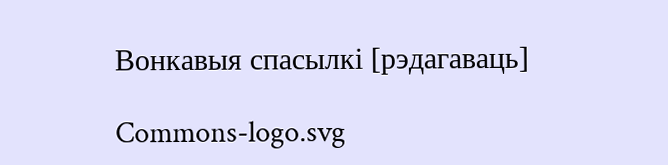Вонкавыя спасылкі [рэдагаваць]

Commons-logo.svg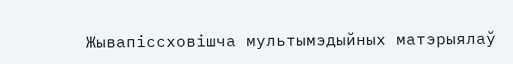Жывапіссховішча мультымэдыйных матэрыялаў